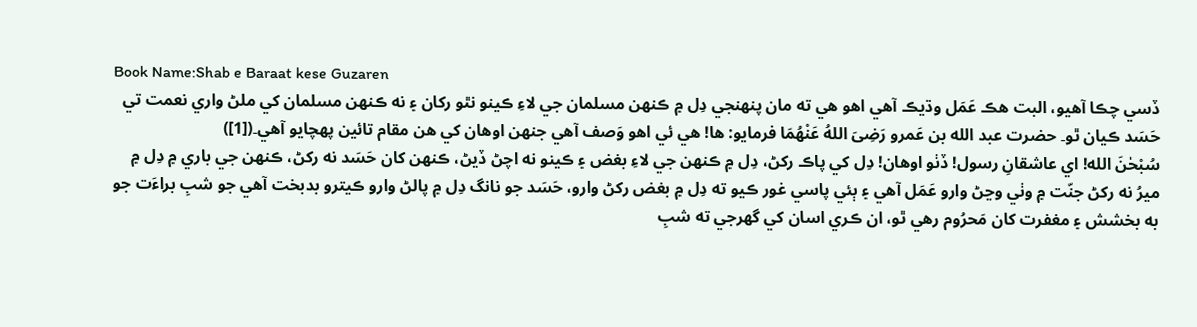Book Name:Shab e Baraat kese Guzaren
ڏسي چڪا آهيو، البت هڪ عَمَل وڌيڪ آهي اهو هي ته مان پنهنجي دِل ۾ ڪنهن مسلمان جي لاءِ ڪينو نٿو رکان ۽ نه ڪنهن مسلمان کي ملڻ واري نعمت تي حَسَد ڪيان ٿو۔ حضرت عبد الله بن عَمرو رَضِیَ اللهُ عَنْهُمَا فرمايو: ها! هي ئي اهو وَصف آهي جنهن اوهان کي هن مقام تائين پهچايو آهي۔([1])
سُبْحٰنَ الله! اي عاشقانِ رسول! ڏٺو اوهان! دِل کي پاڪ رکڻ، دِل ۾ ڪنهن جي لاءِ بغض ۽ ڪينو نه اچڻ ڏيڻ، ڪنهن کان حَسَد نه رکڻ، ڪنهن جي باري ۾ دِل ۾ ميرُ نه رکڻ جنّت ۾ وٺي وڃڻ وارو عَمَل آهي ۽ ٻئي پاسي غور ڪيو ته دِل ۾ بغض رکڻ وارو، حَسَد جو نانگ دِل ۾ پالڻ وارو ڪيترو بدبخت آهي جو شبِ براءَت جو به بخشش ۽ مغفرت کان مَحرُوم رهي ٿو، ان ڪري اسان کي گھرجي ته شبِ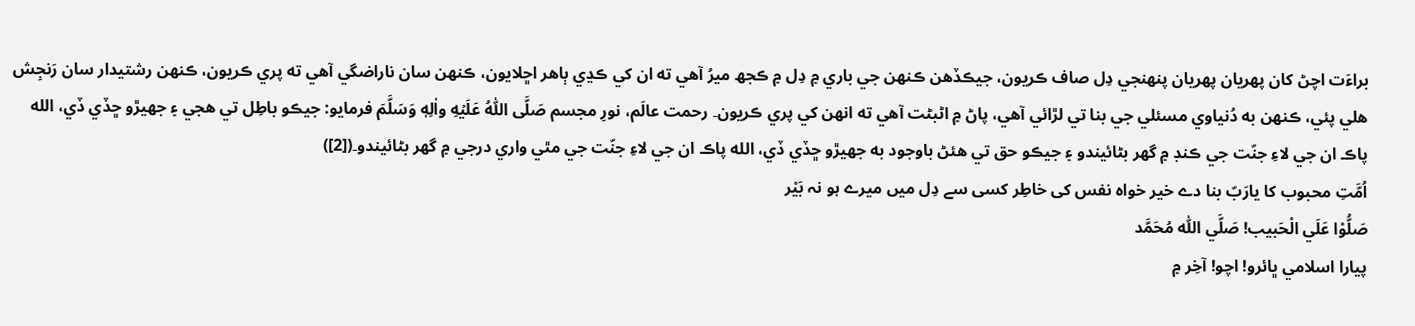براءَت اچڻ کان پهريان پهريان پنهنجي دِل صاف ڪريون، جيڪڏهن ڪنهن جي باري ۾ دِل ۾ ڪجھ ميرُ آهي ته ان کي ڪڍي ٻاهر اڇلايون، ڪنهن سان ناراضگي آهي ته پري ڪريون، ڪنهن رشتيدار سان رَنجِش هلي پئي، ڪنهن به دُنياوي مسئلي جي بنا تي لڙائي آهي، پاڻ ۾ اڻبڻت آهي ته انهن کي پري ڪريون۔ رحمت عالَم، نورِ مجسم صَلَّى اللّٰهُ عَلَيۡهِ واٰلِهٖ وَسَلَّمَ فرمايو: جيڪو باطِل تي هجي ۽ جھيڙو ڇڏي ڏي، الله پاڪ ان جي لاءِ جنّت جي ڪنڊ ۾ گھر بڻائيندو ۽ جيڪو حق تي هئڻ باوجود به جھيڙو ڇڏي ڏي، الله پاڪ ان جي لاءِ جنّت جي مٿي واري درجي ۾ گھر بڻائيندو۔([2])
اُمَّتِ محبوب کا یارَبّ بنا دے خیر خواہ نفس کی خاطِر کسی سے دِل میں میرے ہو نہ بَیْر
صَلُّوْا عَلَي الْحَبيب! صَلَّي اللّٰه مُحَمَّد
پيارا اسلامي ڀائرو! اچو! آخِر ۾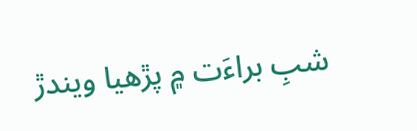شبِ براءَت ۾ پڙھيا ويندڙ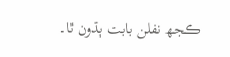ڪجھ نفلن بابت ٻڌون ٿا۔